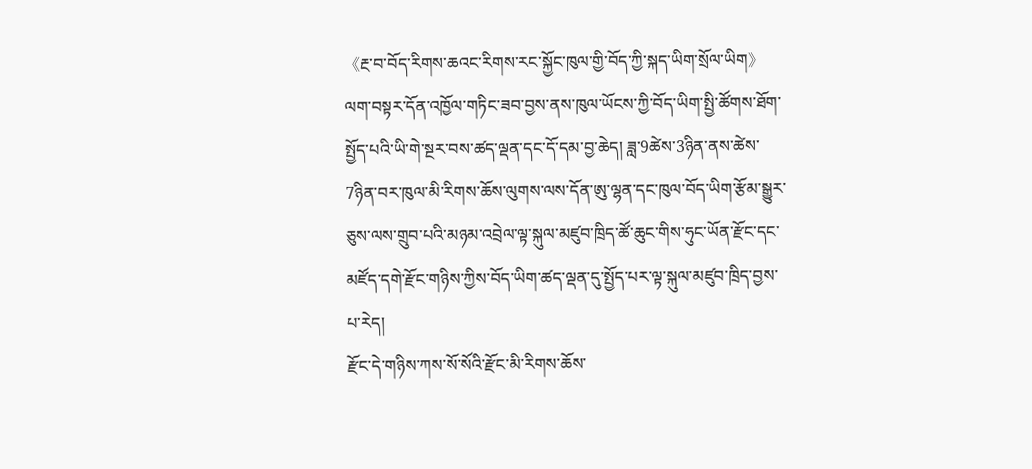《རྔ་བ་བོད་རིགས་ཆའང་རིགས་རང་སྐྱོང་ཁུལ་གྱི་བོད་ཀྱི་སྐད་ཡིག་སྲོལ་ཡིག》ལག་བསྟར་དོན་འཁྱོལ་གཏིང་ཟབ་བྱས་ནས་ཁུལ་ཡོངས་ཀྱི་བོད་ཡིག་སྤྱི་ཚོགས་ཐོག་སྤྱོད་པའི་ཡི་གེ་སྔར་བས་ཚད་ལྡན་དང་དོ་དམ་བྱ་ཆེད། ཟླ་9ཚེས་3ཉིན་ནས་ཚེས་7ཉིན་བར་ཁུལ་མི་རིགས་ཆོས་ལུགས་ལས་དོན་ཨུ་ལྷན་དང་ཁུལ་བོད་ཡིག་རྩོམ་སྒྱུར་ཅུས་ལས་གྲུབ་པའི་མཉམ་འབྲེལ་ལྟ་སྐུལ་མཛུབ་ཁྲིད་ཚོ་ཆུང་གིས་ཧུང་ཡོན་རྫོང་དང་མཛོད་དགེ་རྫོང་གཉིས་ཀྱིས་བོད་ཡིག་ཚད་ལྡན་དུ་སྤྱོད་པར་ལྟ་སྐུལ་མཛུབ་ཁྲིད་བྱས་པ་རེད།
རྫོང་དེ་གཉིས་ཀས་སོ་སོའི་རྫོང་མི་རིགས་ཆོས་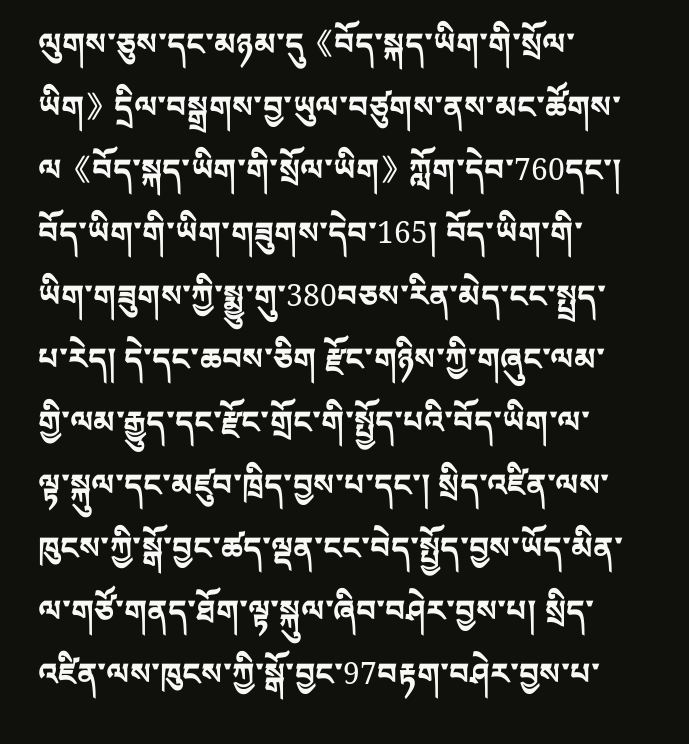ལུགས་ཅུས་དང་མཉམ་དུ《བོད་སྐད་ཡིག་གི་སྲོལ་ཡིག》དྲིལ་བསྒྲགས་བྱ་ཡུལ་བཙུགས་ནས་མང་ཚོགས་ལ《བོད་སྐད་ཡིག་གི་སྲོལ་ཡིག》ཀློག་དེབ་760དང་། བོད་ཡིག་གི་ཡིག་གཟུགས་དེབ་165། བོད་ཡིག་གི་ཡིག་གཟུགས་ཀྱི་སྨྱུ་གུ་380བཅས་རིན་མེད་ངང་སྤྲད་པ་རེད། དེ་དང་ཆབས་ཅིག རྫོང་གཉིས་ཀྱི་གཞུང་ལམ་གྱི་ལམ་རྒྱུད་དང་རྫོང་གྲོང་གི་སྤྱོད་པའི་བོད་ཡིག་ལ་ལྟ་སྐུལ་དང་མཛུབ་ཁྲིད་བྱས་པ་དང་། སྲིད་འཛིན་ལས་ཁུངས་ཀྱི་སྒོ་བྱང་ཚད་ལྡན་ངང་བེད་སྤྱོད་བྱས་ཡོད་མིན་ལ་གཙོ་གནད་ཐོག་ལྟ་སྐུལ་ཞིབ་བཤེར་བྱས་པ། སྲིད་འཛིན་ལས་ཁུངས་ཀྱི་སྒོ་བྱང་97བརྟག་བཤེར་བྱས་པ་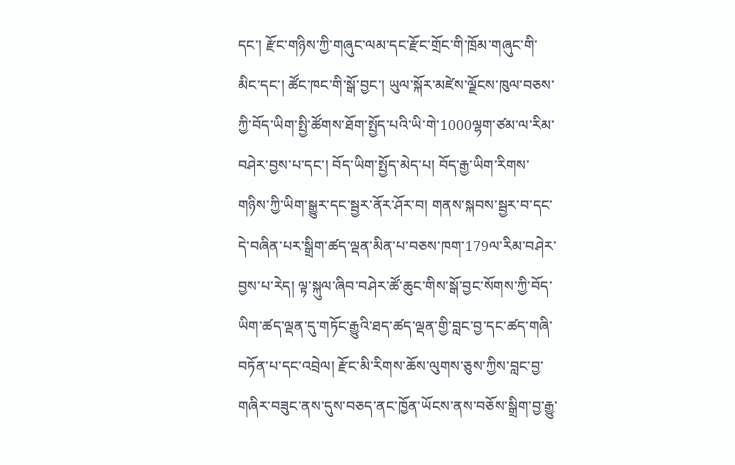དང་། རྫོང་གཉིས་ཀྱི་གཞུང་ལམ་དང་རྫོང་གྲོང་གི་ཁྲོམ་གཞུང་གི་མིང་དང་། ཚོང་ཁང་གི་སྒོ་བྱང་། ཡུལ་སྐོར་མཛེས་ལྗོངས་ཁུལ་བཅས་ཀྱི་བོད་ཡིག་སྤྱི་ཚོགས་ཐོག་སྤྱོད་པའི་ཡི་གེ་1000ལྷག་ཙམ་ལ་རིམ་བཤེར་བྱས་པ་དང་། བོད་ཡིག་སྤྱོད་མེད་པ། བོད་རྒྱ་ཡིག་རིགས་གཉིས་ཀྱི་ཡིག་སྒྱུར་དང་སྦྱར་ནོར་ཤོར་བ། གནས་སྐབས་སྦྱར་བ་དང་དེ་བཞིན་པར་སྒྲིག་ཚད་ལྡན་མིན་པ་བཅས་ཁག་179ལ་རིམ་བཤེར་བྱས་པ་རེད། ལྟ་སྐུལ་ཞིབ་བཤེར་ཚོ་ཆུང་གིས་སྒོ་བྱང་སོགས་ཀྱི་བོད་ཡིག་ཚད་ལྡན་དུ་གཏོང་རྒྱུའི་ཐད་ཚད་ལྡན་གྱི་བླང་བྱ་དང་ཚད་གཞི་བཏོན་པ་དང་འབྲེལ། རྫོང་མི་རིགས་ཆོས་ལུགས་ཅུས་ཀྱིས་བླང་བྱ་གཞིར་བཟུང་ནས་དུས་བཅད་ནང་ཁྱོན་ཡོངས་ནས་བཅོས་སྒྲིག་བྱ་རྒྱུ་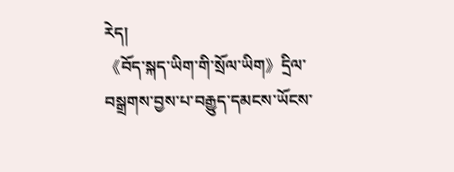རེད།
《བོད་སྐད་ཡིག་གི་སྲོལ་ཡིག》དྲིལ་བསྒྲགས་བྱས་པ་བརྒྱུད་དམངས་ཡོངས་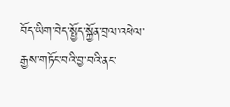བོད་ཡིག་བེད་སྤྱོད་སྐྱོན་བྲལ་འཕེལ་རྒྱས་གཏོང་བའི་བྱ་བའི་ནང་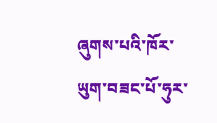ཞུགས་པའི་ཁོར་ཡུག་བཟང་པོ་ཧུར་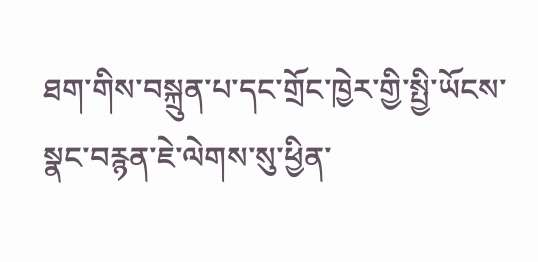ཐག་གིས་བསྐྲུན་པ་དང་གྲོང་ཁྱེར་གྱི་སྤྱི་ཡོངས་སྣང་བརྙན་ཇེ་ལེགས་སུ་ཕྱིན་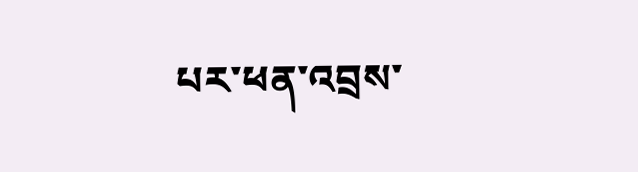པར་ཕན་འབྲས་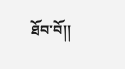ཐོབ་བོ།།